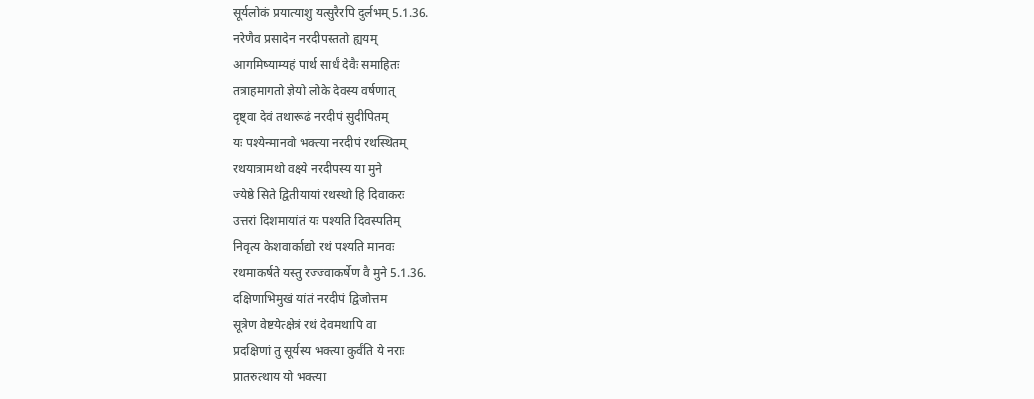सूर्यलोकं प्रयात्याशु यत्सुरैरपि दुर्लभम् 5.1.36.
नरेणैव प्रसादेन नरदीपस्ततो ह्ययम्
आगमिष्याम्यहं पार्थ सार्धं देवैः समाहितः
तत्राहमागतो ज्ञेयो लोके देवस्य वर्षणात्
दृष्ट्वा देवं तथारूढं नरदीपं सुदीपितम्
यः पश्येन्मानवो भक्त्या नरदीपं रथस्थितम्
रथयात्रामथो वक्ष्ये नरदीपस्य या मुने
ज्येष्ठे सिते द्वितीयायां रथस्थो हि दिवाकरः
उत्तरां दिशमायांतं यः पश्यति दिवस्पतिम्
निवृत्य केशवार्काद्यो रथं पश्यति मानवः
रथमाकर्षते यस्तु रज्ज्वाकर्षेण वै मुने 5.1.36.
दक्षिणाभिमुखं यांतं नरदीपं द्विजोत्तम
सूत्रेण वेष्टयेत्क्षेत्रं रथं देवमथापि वा
प्रदक्षिणां तु सूर्यस्य भक्त्या कुर्वंति ये नराः
प्रातरुत्थाय यो भक्त्या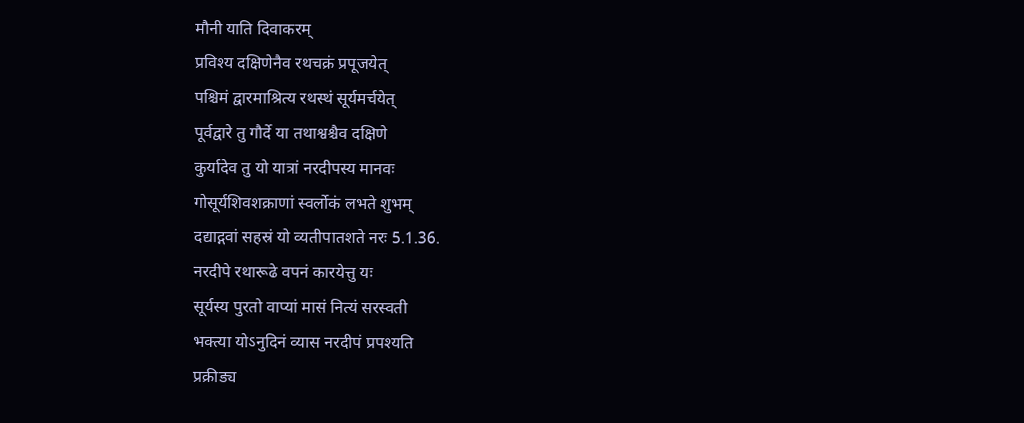मौनी याति दिवाकरम्
प्रविश्य दक्षिणेनैव रथचक्रं प्रपूजयेत्
पश्चिमं द्वारमाश्रित्य रथस्थं सूर्यमर्चयेत्
पूर्वद्वारे तु गौर्दे या तथाश्वश्चैव दक्षिणे
कुर्यादेव तु यो यात्रां नरदीपस्य मानवः
गोसूर्यशिवशक्राणां स्वर्लोकं लभते शुभम्
दद्याद्गवां सहस्रं यो व्यतीपातशते नरः 5.1.36.
नरदीपे रथारूढे वपनं कारयेत्तु यः
सूर्यस्य पुरतो वाप्यां मासं नित्यं सरस्वती
भक्त्या योऽनुदिनं व्यास नरदीपं प्रपश्यति
प्रक्रीड्य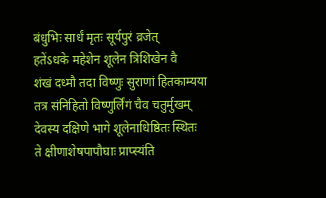बंधुभिः सार्धं मृतः सूर्यपुरं व्रजेत्
हतेंऽधके महेशेन शूलेन त्रिशिखेन वै
शंखं दध्मौ तदा विष्णुः सुराणां हितकाम्यया
तत्र संनिहितो विष्णुर्लिंगं चैव चतुर्मुखम्
देवस्य दक्षिणे भागे शूलेनाधिष्ठितः स्थितः
ते क्षीणाशेषपापौघाः प्राप्स्यंति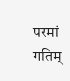परमां गतिम्